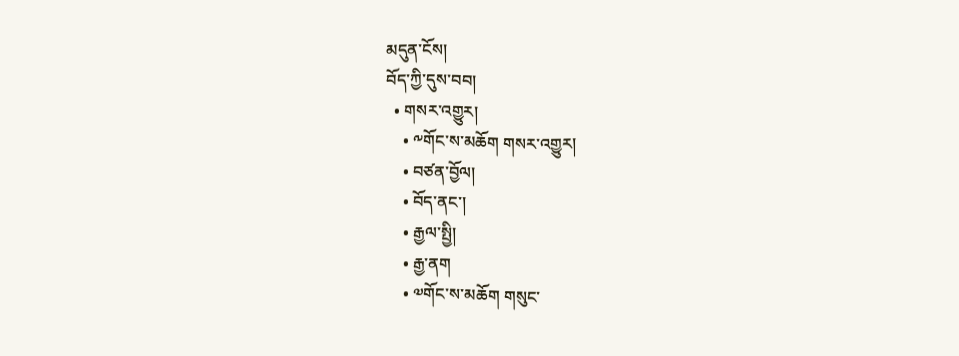མདུན་ངོས།
བོད་ཀྱི་དུས་བབ།
  • གསར་འགྱུར།
    • ༸གོང་ས་མཆོག གསར་འགྱུར།
    • བཙན་བྱོལ།
    • བོད་ནང་།
    • རྒྱལ་སྤྱི།
    • རྒྱ་ནག
    • ༧གོང་ས་མཆོག གསུང་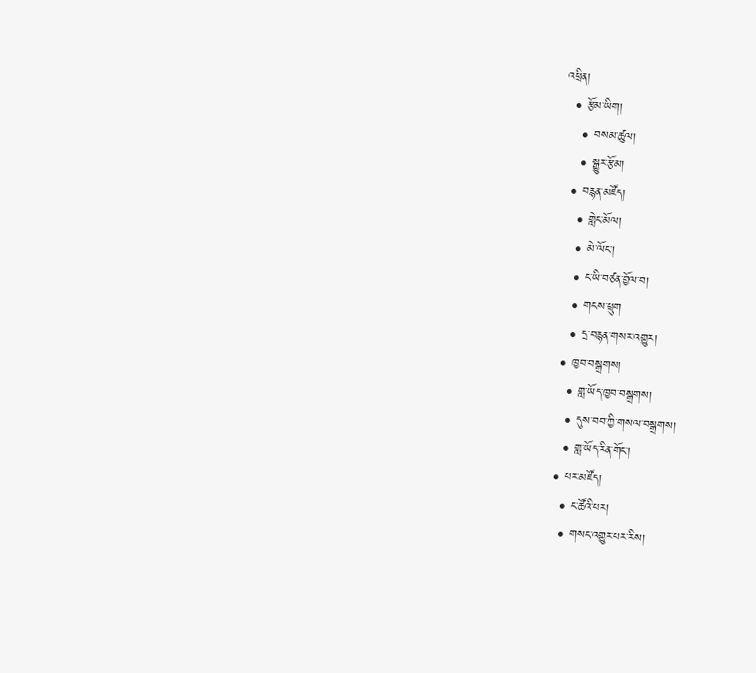འཕྲིན།
  • རྩོམ་ཡིག།
    • བསམ་ཚུལ།
    • སྒྱུར་རྩོམ།
  • བརྙན་མཛོད།
    • གླེང་མོལ།
    • མེ་ལོང་།
    • ང་ཡི་བཙན་བྱོལ་བ།
    • གངས་ཕྲུག
    • དྲ་བརྙན་གསར་འགྱུར།
  • ཁྱབ་བསྒྲགས།
    • གླ་ཡོད་ཁྱབ་བསྒྲགས།
    • དུས་བབ་ཀྱི་གསལ་བསྒྲགས།
    • གླ་ཡོད་རིན་གོང་།
  • པར་མཛོད།
    • ང་ཚོའི་པར།
    • གསང་འགྱུར་པར་རིས།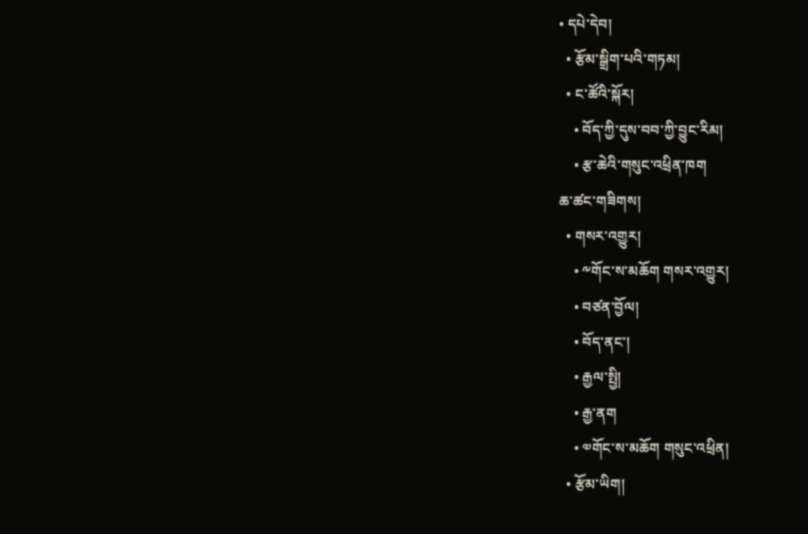• དཔེ་དེབ།
  • རྩོམ་སྒྲིག་པའི་གཏམ།
  • ང་ཚོའི་སྐོར།
    • བོད་ཀྱི་དུས་བབ་ཀྱི་བྱུང་རིམ།
    • རྩ་ཆེའི་གསུང་འཕྲིན་ཁག
ཆ་ཚང་གཟིགས།
  • གསར་འགྱུར།
    • ༸གོང་ས་མཆོག གསར་འགྱུར།
    • བཙན་བྱོལ།
    • བོད་ནང་།
    • རྒྱལ་སྤྱི།
    • རྒྱ་ནག
    • ༧གོང་ས་མཆོག གསུང་འཕྲིན།
  • རྩོམ་ཡིག།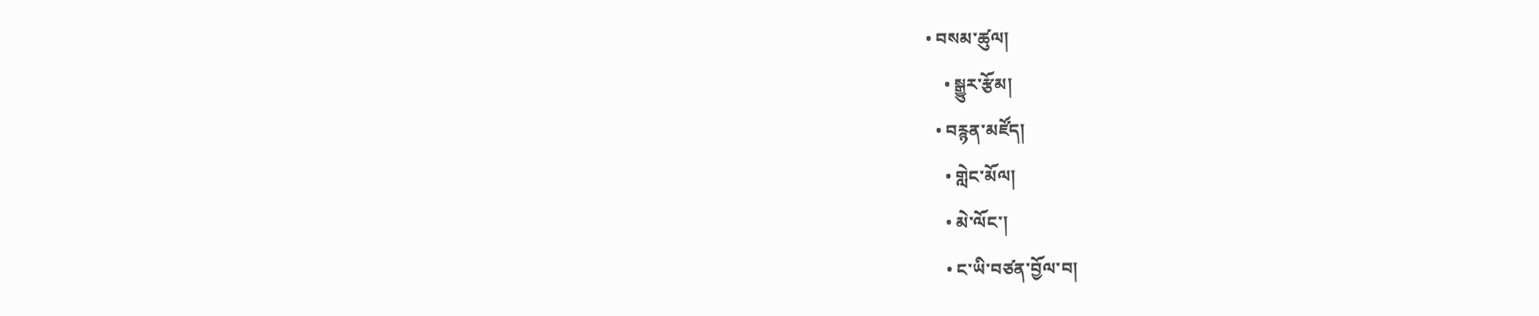• བསམ་ཚུལ།
    • སྒྱུར་རྩོམ།
  • བརྙན་མཛོད།
    • གླེང་མོལ།
    • མེ་ལོང་།
    • ང་ཡི་བཙན་བྱོལ་བ།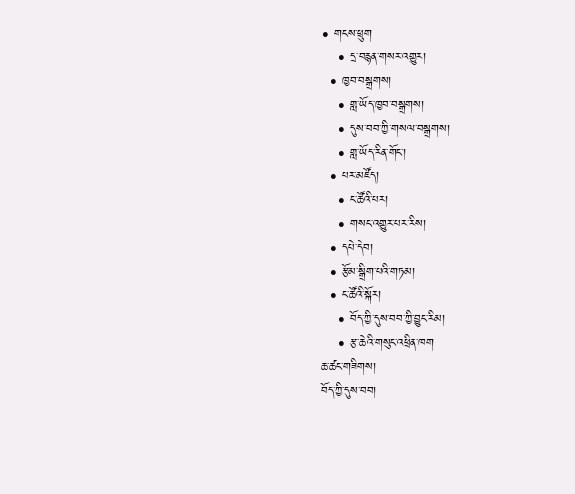• གངས་ཕྲུག
    • དྲ་བརྙན་གསར་འགྱུར།
  • ཁྱབ་བསྒྲགས།
    • གླ་ཡོད་ཁྱབ་བསྒྲགས།
    • དུས་བབ་ཀྱི་གསལ་བསྒྲགས།
    • གླ་ཡོད་རིན་གོང་།
  • པར་མཛོད།
    • ང་ཚོའི་པར།
    • གསང་འགྱུར་པར་རིས།
  • དཔེ་དེབ།
  • རྩོམ་སྒྲིག་པའི་གཏམ།
  • ང་ཚོའི་སྐོར།
    • བོད་ཀྱི་དུས་བབ་ཀྱི་བྱུང་རིམ།
    • རྩ་ཆེའི་གསུང་འཕྲིན་ཁག
ཆ་ཚང་གཟིགས།
བོད་ཀྱི་དུས་བབ།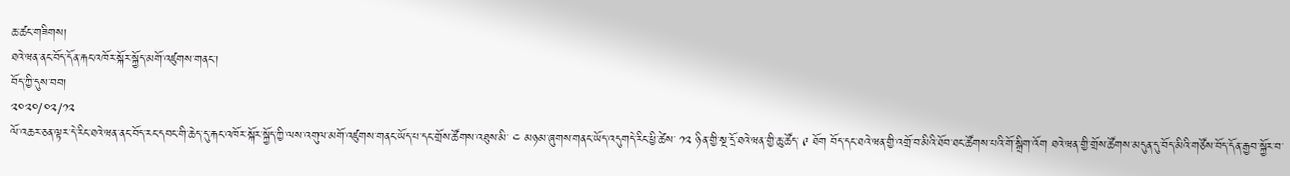ཆ་ཚང་གཟིགས།
ཐའེ་ཝན་ནང་བོད་དོན་རྐང་འཁོར་སྐོར་སྐྱོད་མགོ་འཛུགས་གནང་།
བོད་ཀྱི་དུས་བབ།
༢༠༢༠/༠༢/༡༢
ལོ་འཆར་ཅན་ལྟར་དེ་རིང་ཐའེ་ཝན་ནང་བོད་རང་དབང་གི་ཆེད་དུ་རྐང་འཁོར་སྐོར་སྐྱོད་ཀྱི་ལས་འགུལ་མགོ་འཛུགས་གནང་ཡོད་པ་དང་གྲོས་ཚོགས་འཐུས་མི་ ༤ མཉམ་ཞུགས་གནང་ཡོད་འདུགདེ་རིང་ཕྱི་ཚེས་ ༡༢ ཉིན་གྱི་སྔ་དྲོ་ཐའེ་ཝན་གྱི་ཆུ་ཚོད་ ༩ ཐོག བོད་དང་ཐའེ་ཝན་གྱི་འགྲོ་བ་མིའི་ཐོབ་ཐང་ཚོགས་པའི་གོ་སྒྲིག་འོག ཐའེ་ཝན་གྱི་གྲོས་ཚོགས་མདུན་དུ་བོད་མིའི་གཙོས་བོད་དོན་རྒྱབ་སྐྱོར་བ་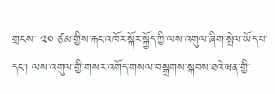གྲངས་ ༢༠ ཙམ་གྱིས་རྐང་འཁོར་སྐོར་སྐྱོད་ཀྱི་ལས་འགུལ་ཞིག་སྤེལ་ཡོད་པ་དང་། ལས་འགུལ་གྱི་གསར་འགོད་གསལ་བསྒྲགས་སྐབས་ཐའེ་ཝན་གྱི་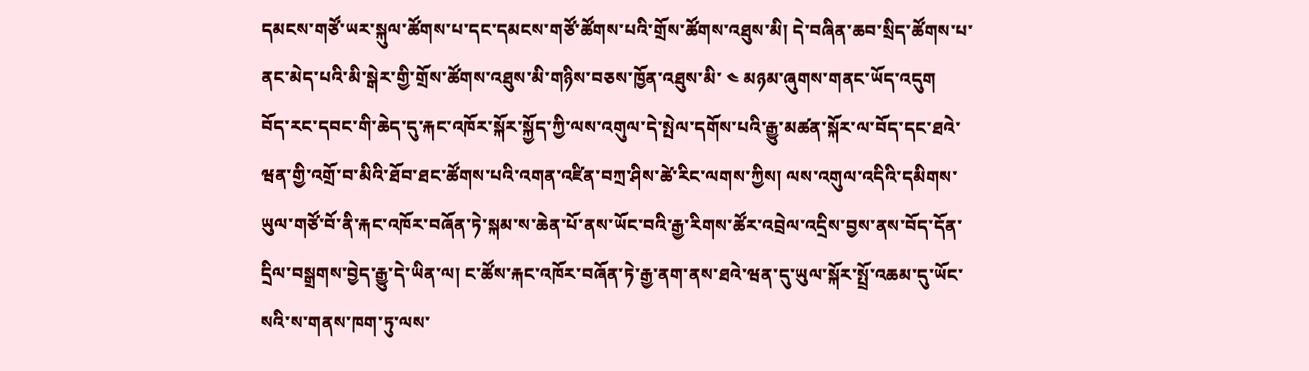དམངས་གཙོ་ཡར་སྐུལ་ཚོགས་པ་དང་དམངས་གཙོ་ཚོགས་པའི་གྲོས་ཚོགས་འཐུས་མི། དེ་བཞིན་ཆབ་སྲིད་ཚོགས་པ་ནང་མེད་པའི་མི་སྒེར་གྱི་གྲོས་ཚོགས་འཐུས་མི་གཉིས་བཅས་ཁྱོན་འཐུས་མི་ ༤ མཉམ་ཞུགས་གནང་ཡོད་འདུག
བོད་རང་དབང་གི་ཆེད་དུ་རྐང་འཁོར་སྐོར་སྐྱོད་ཀྱི་ལས་འགུལ་དེ་སྤེལ་དགོས་པའི་རྒྱུ་མཚན་སྐོར་ལ་བོད་དང་ཐའེ་ཝན་གྱི་འགྲོ་བ་མིའི་ཐོབ་ཐང་ཚོགས་པའི་འགན་འཛིན་བཀྲ་ཤིས་ཚེ་རིང་ལགས་ཀྱིས། ལས་འགུལ་འདིའི་དམིགས་ཡུལ་གཙོ་བོ་ནི་རྐང་འཁོར་བཞོན་ཏེ་སྐམ་ས་ཆེན་པོ་ནས་ཡོང་བའི་རྒྱ་རིགས་ཚོར་འབྲེལ་འདྲིས་བྱས་ནས་བོད་དོན་དྲིལ་བསྒྲགས་བྱེད་རྒྱུ་དེ་ཡིན་ལ། ང་ཚོས་རྐང་འཁོར་བཞོན་ཏེ་རྒྱ་ནག་ནས་ཐའེ་ཝན་དུ་ཡུལ་སྐོར་སྤྲོ་འཆམ་དུ་ཡོང་སའི་ས་གནས་ཁག་ཏུ་ལས་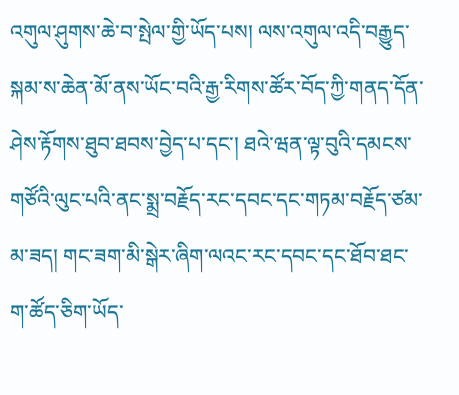འགུལ་ཤུགས་ཆེ་བ་སྤེལ་གྱི་ཡོད་པས། ལས་འགུལ་འདི་བརྒྱུད་སྐམ་ས་ཆེན་མོ་ནས་ཡོང་བའི་རྒྱ་རིགས་ཚོར་བོད་ཀྱི་གནད་དོན་ཤེས་རྟོགས་ཐུབ་ཐབས་བྱེད་པ་དང་། ཐའེ་ཝན་ལྟ་བུའི་དམངས་གཙོའི་ལུང་པའི་ནང་སྨྲ་བརྗོད་རང་དབང་དང་གཏམ་བརྗོད་ཙམ་མ་ཟད། གང་ཟག་མི་སྒེར་ཞིག་ལའང་རང་དབང་དང་ཐོབ་ཐང་ག་ཚོད་ཅིག་ཡོད་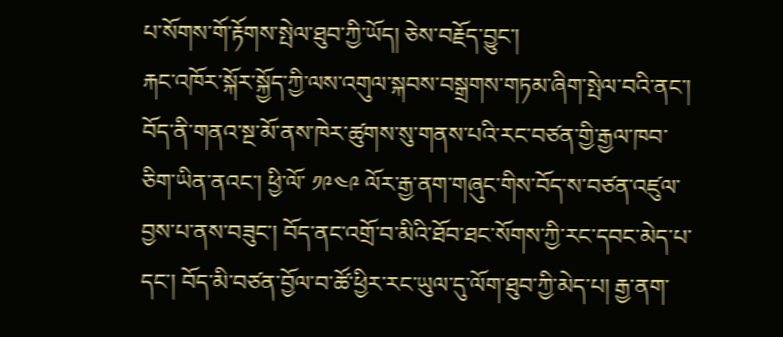པ་སོགས་གོ་རྟོགས་སྤེལ་ཐུབ་ཀྱི་ཡོད། ཅེས་བརྗོད་བྱུང་།
རྐང་འཁོར་སྐོར་སྐྱོད་ཀྱི་ལས་འགུལ་སྐབས་བསྒྲགས་གཏམ་ཞིག་སྤེལ་བའི་ནང་། བོད་ནི་གནའ་སྔ་མོ་ནས་ཁེར་ཚུགས་སུ་གནས་པའི་རང་བཙན་གྱི་རྒྱལ་ཁབ་ཅིག་ཡིན་ནའང་། ཕྱི་ལོ་ ༡༩༤༩ ལོར་རྒྱ་ནག་གཞུང་གིས་བོད་ས་བཙན་འཛུལ་བྱས་པ་ནས་བཟུང་། བོད་ནང་འགྲོ་བ་མིའི་ཐོབ་ཐང་སོགས་ཀྱི་རང་དབང་མེད་པ་དང་། བོད་མི་བཙན་བྱོལ་བ་ཚོ་ཕྱིར་རང་ཡུལ་དུ་ལོག་ཐུབ་ཀྱི་མེད་པ། རྒྱ་ནག་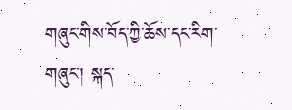གཞུང་གིས་བོད་ཀྱི་ཆོས་དང་རིག་གཞུང་། སྐད་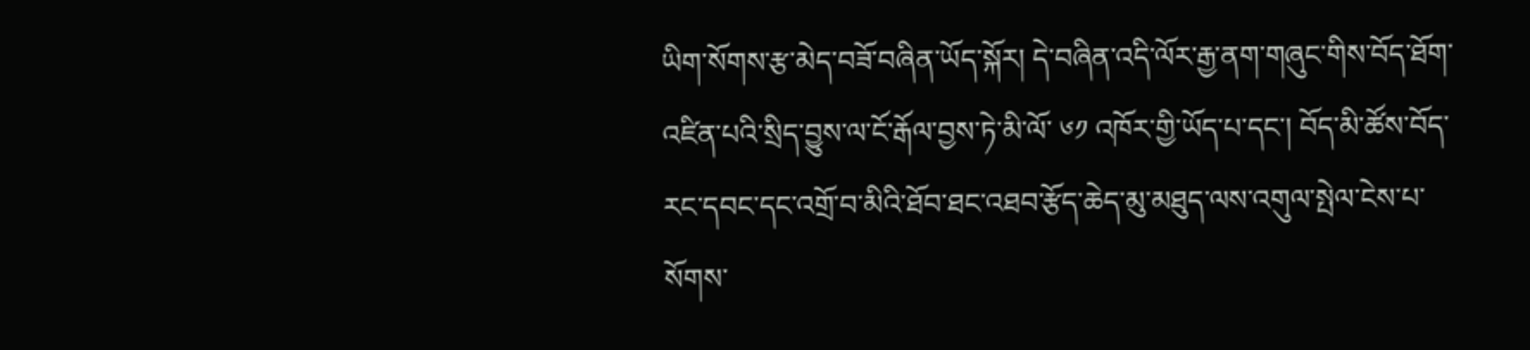ཡིག་སོགས་རྩ་མེད་བཟོ་བཞིན་ཡོད་སྐོར། དེ་བཞིན་འདི་ལོར་རྒྱ་ནག་གཞུང་གིས་བོད་ཐོག་འཛིན་པའི་སྲིད་བྱུས་ལ་ངོ་རྒོལ་བྱས་ཏེ་མི་ལོ་ ༦༡ འཁོར་གྱི་ཡོད་པ་དང་། བོད་མི་ཚོས་བོད་རང་དབང་དང་འགྲོ་བ་མིའི་ཐོབ་ཐང་འཐབ་རྩོད་ཆེད་མུ་མཐུད་ལས་འགུལ་སྤེལ་ངེས་པ་སོགས་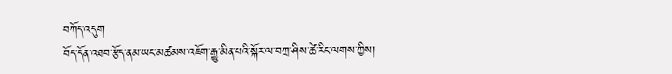བཀོད་འདུག
བོད་དོན་འཐབ་རྩོད་ནམ་ཡང་མཚམས་འཇོག་རྒྱུ་མིན་པའི་སྐོར་ལ་བཀྲ་ཤིས་ཚེ་རིང་ལགས་ཀྱིས།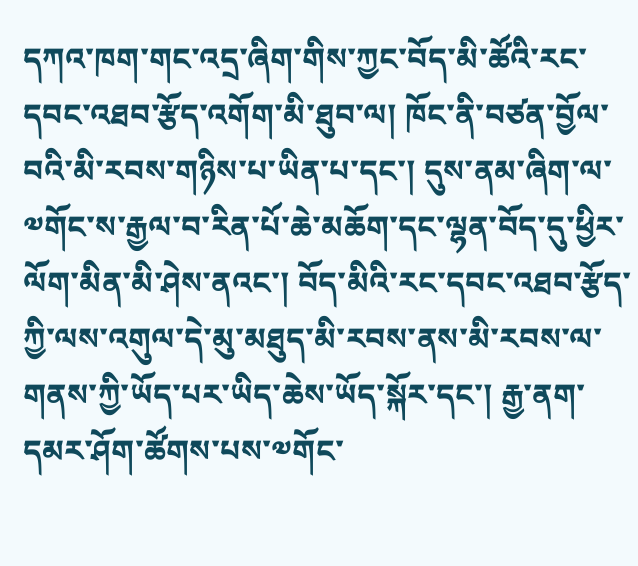དཀའ་ཁག་གང་འདྲ་ཞིག་གིས་ཀྱང་བོད་མི་ཚོའི་རང་དབང་འཐབ་རྩོད་འགོག་མི་ཐུབ་ལ། ཁོང་ནི་བཙན་བྱོལ་བའི་མི་རབས་གཉིས་པ་ཡིན་པ་དང་། དུས་ནམ་ཞིག་ལ་༧གོང་ས་རྒྱལ་བ་རིན་པོ་ཆེ་མཆོག་དང་ལྷན་བོད་དུ་ཕྱིར་ལོག་མིན་མི་ཤེས་ནའང་། བོད་མིའི་རང་དབང་འཐབ་རྩོད་ཀྱི་ལས་འགུལ་དེ་མུ་མཐུད་མི་རབས་ནས་མི་རབས་ལ་གནས་ཀྱི་ཡོད་པར་ཡིད་ཆེས་ཡོད་སྐོར་དང་། རྒྱ་ནག་དམར་ཤོག་ཚོགས་པས་༧གོང་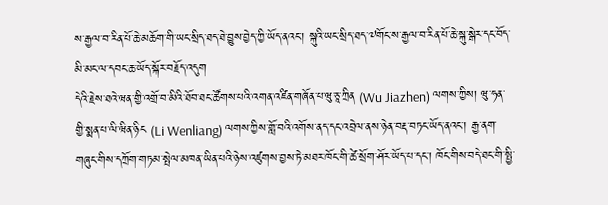ས་རྒྱལ་བ་རིན་པོ་ཆེ་མཆོག་གི་ཡང་སྲིད་ཐད་ཐེ་བྱུས་བྱེད་ཀྱི་ཡོད་ནའང་། སྐུའི་ཡང་སྲིད་ཐད་༧གོང་ས་རྒྱལ་བ་རིན་པོ་ཆེ་སྐུ་སྒེར་དང་བོད་མི་མང་ལ་དབང་ཆ་ཡོད་སྐོར་བརྗོད་འདུག
དེའི་རྗེས་ཐའེ་ཝན་གྱི་འགྲོ་བ་མིའི་ཐོབ་ཐང་ཚོགས་པའི་འགན་འཛིན་གཞོན་པ་ཝུ་ཅཱ་ཀྲིན (Wu Jiazhen) ལགས་ཀྱིས། ཝུ་ཧན་གྱི་སྨན་པ་ལི་ཝིན་ཉིང (Li Wenliang) ལགས་ཀྱིས་གློ་བའི་འགོས་ནད་དང་འབྲེལ་ནས་ཉེན་བརྡ་བཏང་ཡོད་ནའང་། རྒྱ་ནག་གཞུང་གིས་དཀྲོག་གཏམ་སྤེལ་མཁན་ཡིན་པའི་ཉེས་འཛུགས་བྱས་ཏེ་མཐར་ཁོང་གི་ཚེ་སྲོག་ཤོར་ཡོད་པ་དང་། ཁོང་གིས་བདེ་ཐང་གི་སྤྱི་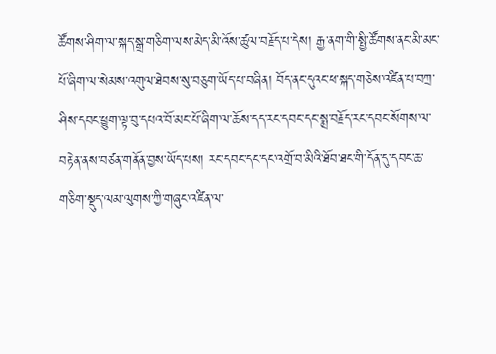ཚོགས་ཤིག་ལ་སྐད་སྒྲ་གཅིག་ལས་མེད་མི་འོས་ཚུལ་བརྗོད་པ་དེས། རྒྱ་ནག་གི་སྤྱི་ཚོགས་ནང་མི་མང་པོ་ཞིག་ལ་སེམས་འགུལ་ཐེབས་སུ་བཅུག་ཡོད་པ་བཞིན། བོད་ནང་དུའང་ཕ་སྐད་གཅེས་འཛིན་པ་བཀྲ་ཤིས་དབང་ཕྱུག་ལྟ་བུ་དཔའ་བོ་མང་པོ་ཞིག་ལ་ཆོས་དད་རང་དབང་དང་སྨྲ་བརྗོད་རང་དབང་སོགས་ལ་བརྟེན་ནས་བཙན་གནོན་བྱས་ཡོད་པས། རང་དབང་དང་དང་འགྲོ་བ་མིའི་ཐོབ་ཐང་གི་དོན་དུ་དབང་ཆ་གཅིག་སྡུད་ལམ་ལུགས་ཀྱི་གཞུང་འཛིན་ལ་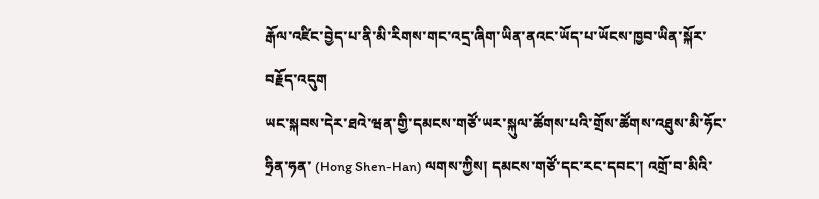རྒོལ་འཛིང་བྱེད་པ་ནི་མི་རིགས་གང་འདྲ་ཞིག་ཡིན་ནའང་ཡོད་པ་ཡོངས་ཁྱབ་ཡིན་སྐོར་བརྗོད་འདུག
ཡང་སྐབས་དེར་ཐའེ་ཝན་གྱི་དམངས་གཙོ་ཡར་སྐུལ་ཚོགས་པའི་གྲོས་ཚོགས་འཐུས་མི་ཧོང་ཧྲིན་ཧན་ (Hong Shen-Han) ལགས་ཀྱིས། དམངས་གཙོ་དང་རང་དབང་། འགྲོ་བ་མིའི་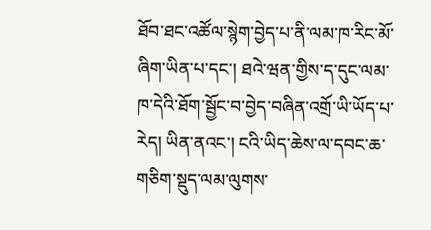ཐོབ་ཐང་འཚོལ་སྙེག་བྱེད་པ་ནི་ལམ་ཁ་རིང་མོ་ཞིག་ཡིན་པ་དང་། ཐའེ་ཝན་གྱིས་ད་དུང་ལམ་ཁ་དེའི་ཐོག་སྦྱོང་བ་བྱེད་བཞིན་འགྲོ་ཡི་ཡོད་པ་རེད། ཡིན་ནའང་། ངའི་ཡིད་ཆེས་ལ་དབང་ཆ་གཅིག་སྡུད་ལམ་ལུགས་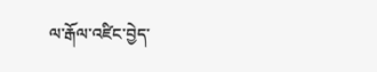ལ་རྒོལ་འཛིང་བྱེད་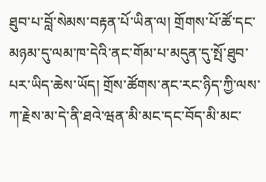ཐུབ་པ་བློ་སེམས་བརྟན་པོ་ཡིན་ལ། གྲོགས་པོ་ཚོ་དང་མཉམ་དུ་ལམ་ཁ་དེའི་ནང་གོམ་པ་མདུན་དུ་སྤོ་ཐུབ་པར་ཡིད་ཆེས་ཡོད། གྲོས་ཚོགས་ནང་རང་ཉིད་ཀྱི་ལས་ཀ་རྗེས་མ་དེ་ནི་ཐའེ་ཝན་མི་མང་དང་བོད་མི་མང་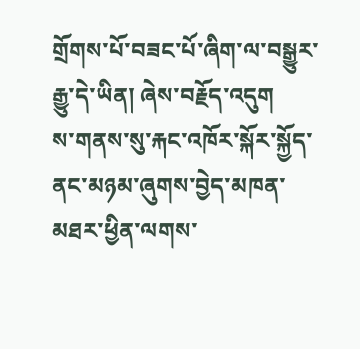གྲོགས་པོ་བཟང་པོ་ཞིག་ལ་བསྒྱུར་རྒྱུ་དེ་ཡིན། ཞེས་བརྗོད་འདུག
ས་གནས་སུ་རྐང་འཁོར་སྐོར་སྐྱོད་ནང་མཉམ་ཞུགས་བྱེད་མཁན་མཐར་ཕྱིན་ལགས་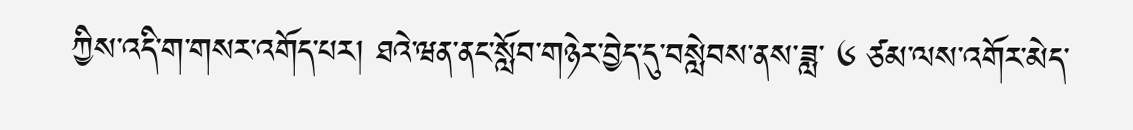ཀྱིས་འདི་ག་གསར་འགོད་པར། ཐའེ་ཝན་ནང་སློབ་གཉེར་བྱེད་དུ་བསླེབས་ནས་ཟླ་ ༦ ཙམ་ལས་འགོར་མེད་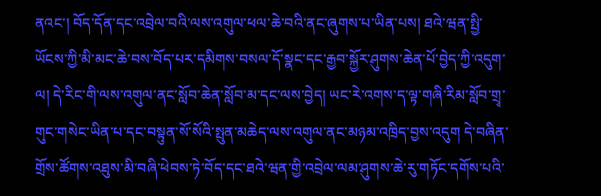ནའང་། བོད་དོན་དང་འབྲེལ་བའི་ལས་འགུལ་ཕལ་ཆེ་བའི་ནང་ཞུགས་པ་ཡིན་པས། ཐའེ་ཝན་སྤྱི་ཡོངས་ཀྱི་མི་མང་ཆེ་བས་བོད་པར་དམིགས་བསལ་དོ་སྣང་དང་རྒྱབ་སྐྱོར་ཤུགས་ཆེན་པོ་བྱེད་ཀྱི་འདུག་ལ། དེ་རིང་གི་ལས་འགུལ་ནང་སློབ་ཆེན་སློབ་མ་དང་ལས་བྱེད། ཡང་རེ་འགས་ད་ལྟ་གཞི་རིམ་སློབ་གྲྭ་གུང་གསེང་ཡིན་པ་དང་བསྟུན་སོ་སོའི་སྤུན་མཆེད་ལས་འགུལ་ནང་མཉམ་འཁྲིད་བྱས་འདུག དེ་བཞིན་གྲོས་ཚོགས་འཐུས་མི་བཞི་ཕེབས་ཏེ་བོད་དང་ཐའེ་ཝན་གྱི་འབྲེལ་ལམ་ཤུགས་ཆེ་རུ་གཏོང་དགོས་པའི་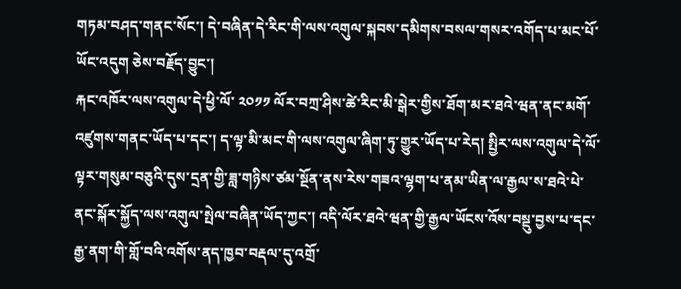གཏམ་བཤད་གནང་སོང་། དེ་བཞིན་དེ་རིང་གི་ལས་འགུལ་སྐབས་དམིགས་བསལ་གསར་འགོད་པ་མང་པོ་ཡོང་འདུག ཅེས་བརྗོད་བྱུང་།
རྐང་འཁོར་ལས་འགུལ་དེ་ཕྱི་ལོ་ ༢༠༡༡ ལོར་བཀྲ་ཤིས་ཚེ་རིང་མི་སྒེར་གྱིས་ཐོག་མར་ཐའེ་ཝན་ནང་མགོ་འཛུགས་གནང་ཡོད་པ་དང་། ད་ལྟ་མི་མང་གི་ལས་འགུལ་ཞིག་ཏུ་གྱུར་ཡོད་པ་རེད། སྤྱིར་ལས་འགུལ་དེ་ལོ་ལྟར་གསུམ་བཅུའི་དུས་དྲན་གྱི་ཟླ་གཉིས་ཙམ་སྔོན་ནས་རེས་གཟའ་ལྷག་པ་ནམ་ཡིན་ལ་རྒྱལ་ས་ཐའེ་པེ་ནང་སྐོར་སྐྱོད་ལས་འགུལ་སྤེལ་བཞིན་ཡོད་ཀྱང་། འདི་ལོར་ཐའེ་ཝན་གྱི་རྒྱལ་ཡོངས་འོས་བསྡུ་བྱས་པ་དང་རྒྱ་ནག་གི་གློ་བའི་འགོས་ནད་ཁྱབ་བརྡལ་དུ་འགྲོ་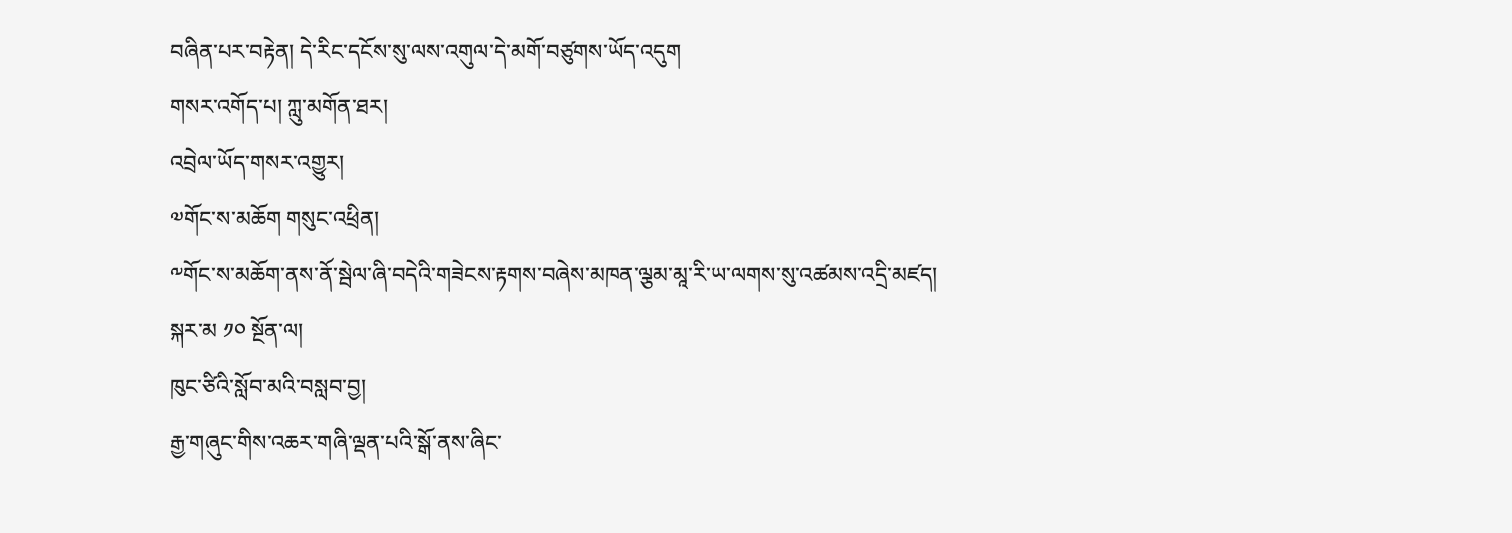བཞིན་པར་བརྟེན། དེ་རིང་དངོས་སུ་ལས་འགུལ་དེ་མགོ་བཙུགས་ཡོད་འདུག
གསར་འགོད་པ། ཀླུ་མགོན་ཐར།
འབྲེལ་ཡོད་གསར་འགྱུར།
༧གོང་ས་མཆོག གསུང་འཕྲིན།
༸གོང་ས་མཆོག་ནས་ནོ་སྦེལ་ཞི་བདེའི་གཟེངས་རྟགས་བཞེས་མཁན་ལྕམ་མཱ་རི་ཡ་ལགས་སུ་འཚམས་འདྲི་མཛད།
སྐར་མ ༡༠ སྔོན་ལ།
ཁུང་ཙིའི་སློབ་མའི་བསླབ་བྱ།
རྒྱ་གཞུང་གིས་འཆར་གཞི་ལྡན་པའི་སྒོ་ནས་ཞིང་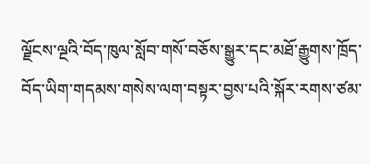ལྗོངས་ལྔའི་བོད་ཁུལ་སློབ་གསོ་བཅོས་སྒྱུར་དང་མཐོ་རྒྱུགས་ཁྲོད་བོད་ཡིག་གདམས་གསེས་ལག་བསྟར་བྱས་པའི་སྐོར་རགས་ཙམ་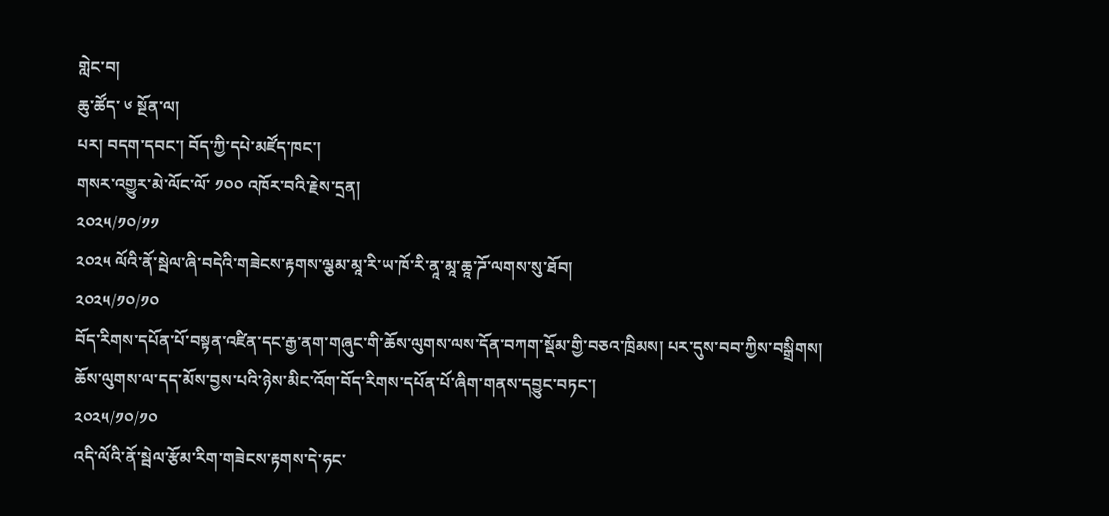གླེང་བ།
ཆུ་ཚོད་ ༦ སྔོན་ལ།
པར། བདག་དབང་། བོད་ཀྱི་དཔེ་མཛོད་ཁང་།
གསར་འགྱུར་མེ་ལོང་ལོ་ ༡༠༠ འཁོར་བའི་རྗེས་དྲན།
༢༠༢༥/༡༠/༡༡
༢༠༢༥ ལོའི་ནོ་སྦེལ་ཞི་བདེའི་གཟེངས་རྟགས་ལྕམ་མཱ་རི་ཡ་ཁོ་རི་ནཱ་མཱ་ཆཱ་ཌོ་ལགས་སུ་ཐོབ།
༢༠༢༥/༡༠/༡༠
བོད་རིགས་དཔོན་པོ་བསྟན་འཛིན་དང་རྒྱ་ནག་གཞུང་གི་ཆོས་ལུགས་ལས་དོན་བཀག་སྡོམ་གྱི་བཅའ་ཁྲིམས། པར་དུས་བབ་ཀྱིས་བསྒྲིགས།
ཆོས་ལུགས་ལ་དད་མོས་བྱས་པའི་ཉེས་མིང་འོག་བོད་རིགས་དཔོན་པོ་ཞིག་གནས་དབྱུང་བཏང་།
༢༠༢༥/༡༠/༡༠
འདི་ལོའི་ནོ་སྦེལ་རྩོམ་རིག་གཟེངས་རྟགས་དེ་ཧང་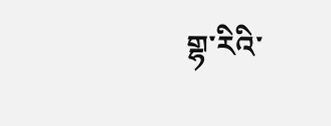གྷ་རིའི་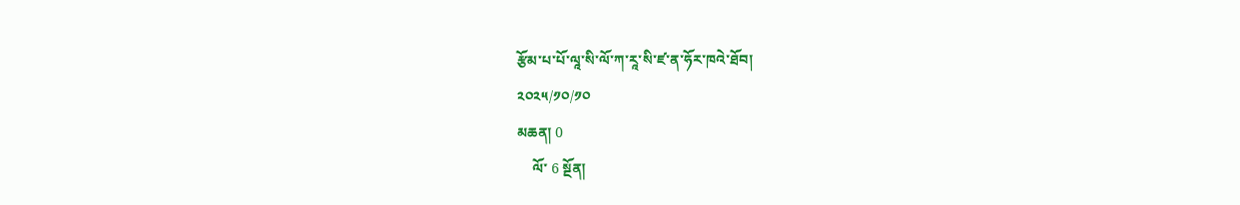རྩོམ་པ་པོ་ལཱ་སི་ལོ་ཀ་རཱ་སི་ཛ་ན་ཧོར་ཁའེ་ཐོབ།
༢༠༢༥/༡༠/༡༠
མཆན། 0
    ལོ་ 6 སྔོན།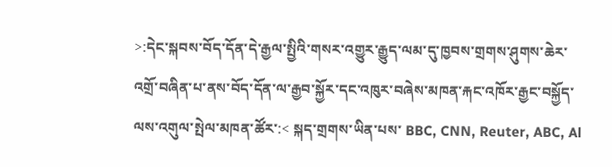>:དེང་སྐབས་བོད་དོན་དེ་རྒྱལ་སྤྱིའི་གསར་འགྱུར་རྒྱུད་ལམ་དུ་ཁྱབས་གྲགས་ཤུགས་ཆེར་འགྲོ་བཞིན་པ་ནས་བོད་དོན་ལ་རྒྱབ་སྐྱོར་དང་འཁུར་བཞེས་མཁན་རྐང་འཁོར་རྒྱང་བསྐྱོད་ལས་འགུལ་སྤེལ་མཁན་ཚོར་:< སྐད་གྲགས་ཡིན་པས་ BBC, CNN, Reuter, ABC, Al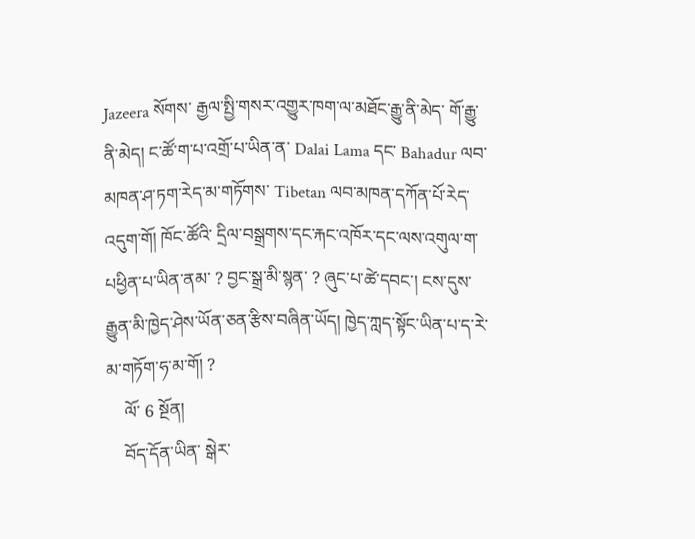Jazeera སོགས་ རྒྱལ་སྤྱི་གསར་འགྱུར་ཁག་ལ་མཐོང་རྒྱུ་ནི་མེད་ གོ་རྒྱུ་ནི་མེད། ང་ཚོ་ག་པ་འགྲོ་པ་ཡིན་ན་ Dalai Lama དང་ Bahadur ལབ་མཁན་ཤ་ཏག་རེད་མ་གཏོགས་ Tibetan ལབ་མཁན་དཀོན་པོ་རེད་འདུག་གོ། ཁོང་ཚོའི་ དྲིལ་བསྒྲགས་དང་རྐང་འཁོར་དང་ལས་འགུལ་ག་པཕྱིན་པ་ཡིན་ནམ་ ? བྱང་སྒྲ་མི་སྙན་ ? ཞུང་པ་ཚེ་དབང་། ངས་དུས་རྒྱུན་མི་ཁྱེད་ཤེས་ཡོན་ཅན་རྩིས་བཞིན་ཡོད། ཁྱེད་ཀླད་སྟོང་ཡིན་པ་ད་རེ་མ་གཏོག་ཧ་མ་གོ། ?
    ལོ་ 6 སྔོན།
    བོད་དོན་ཡིན་ སྒེར་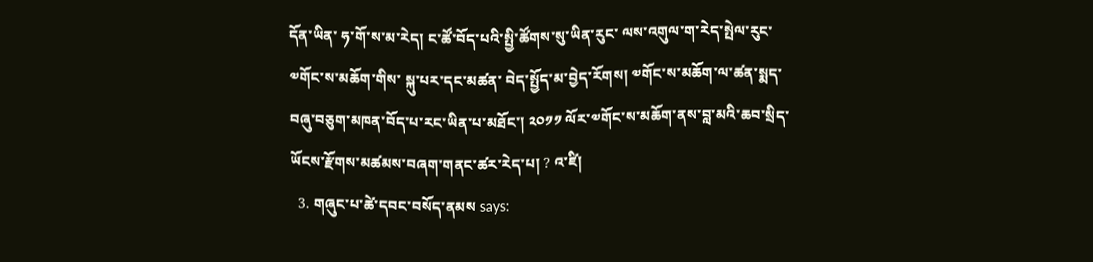དོན་ཡིན་ ཧ་གོ་ས་མ་རེད། ང་ཚོ་བོད་པའི་སྤྱི་ཚོགས་སུ་ཡིན་རུང་ ལས་འགུལ་ག་རེད་སྤེལ་རུང་ ༧གོང་ས་མཆོག་གིས་ སྐུ་པར་དང་མཚན་ བེད་སྤྱོད་མ་བྱེད་རོགས། ༧གོང་ས་མཆོག་ལ་ཚན་སྨད་བཞུ་བཅུག་མཁན་བོད་པ་རང་ཡིན་པ་མཐོང་། ༢༠༡༡ ལོར་༧གོང་ས་མཆོག་ནས་བླ་མའི་ཆབ་སྲིད་ཡོངས་རྫོགས་མཚམས་བཞག་གནང་ཚར་རེད་པ། ? འ་ཛི།
  3. གཞུང་པ་ཚེ་དབང་བསོད་ནམས says: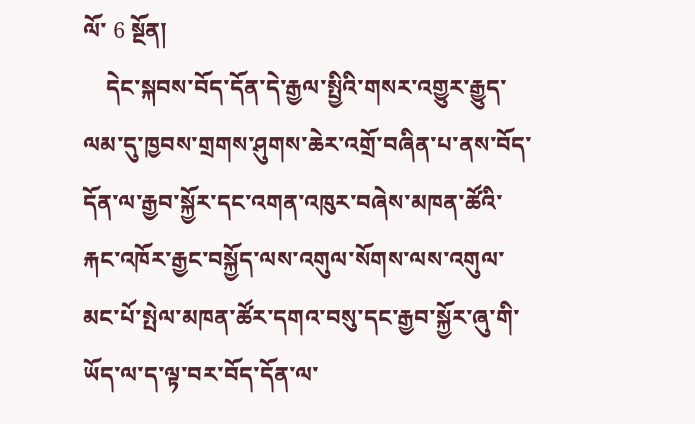ལོ་ 6 སྔོན།
    དེང་སྐབས་བོད་དོན་དེ་རྒྱལ་སྤྱིའི་གསར་འགྱུར་རྒྱུད་ལམ་དུ་ཁྱབས་གྲགས་ཤུགས་ཆེར་འགྲོ་བཞིན་པ་ནས་བོད་དོན་ལ་རྒྱབ་སྐྱོར་དང་འགན་འཁུར་བཞེས་མཁན་ཚོའི་རྐང་འཁོར་རྒྱང་བསྐྱོད་ལས་འགུལ་སོགས་ལས་འགུལ་མང་པོ་སྤེལ་མཁན་ཚོར་དགའ་བསུ་དང་རྒྱབ་སྐྱོར་ཞུ་གི་ཡོད་ལ་ད་ལྟ་བར་བོད་དོན་ལ་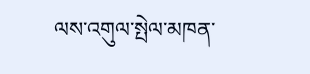ལས་འགུལ་སྤེལ་མཁན་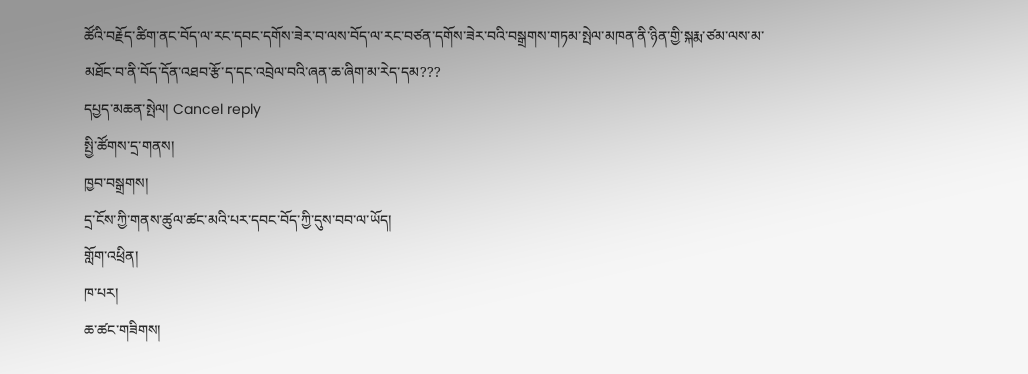ཚོའི་བརྗོད་ཚིག་ནང་བོད་ལ་རང་དབང་དགོས་ཟེར་བ་ལས་བོད་ལ་རང་བཙན་དགོས་ཟེར་བའི་བསྒྲགས་གཏམ་སྤེལ་མཁན་ནི་ཉིན་གྱི་སྐརྨ་ཙམ་ལས་མ་མཐོང་བ་ནི་བོད་དོན་འཐབ་རྩོ་ད་དང་འབྲེལ་བའི་ཞན་ཆ་ཞིག་མ་རེད་དམ???
དཔྱད་མཆན་སྤེལ། Cancel reply
སྤྱི་ཚོགས་དྲ་གནས།
ཁྱབ་བསྒྲགས།
དྲ་ངོས་ཀྱི་གནས་ཚུལ་ཚང་མའི་པར་དབང་བོད་ཀྱི་དུས་བབ་ལ་ཡོད།
གློག་འཕྲིན།
ཁ་པར།
ཆ་ཚང་གཟིགས།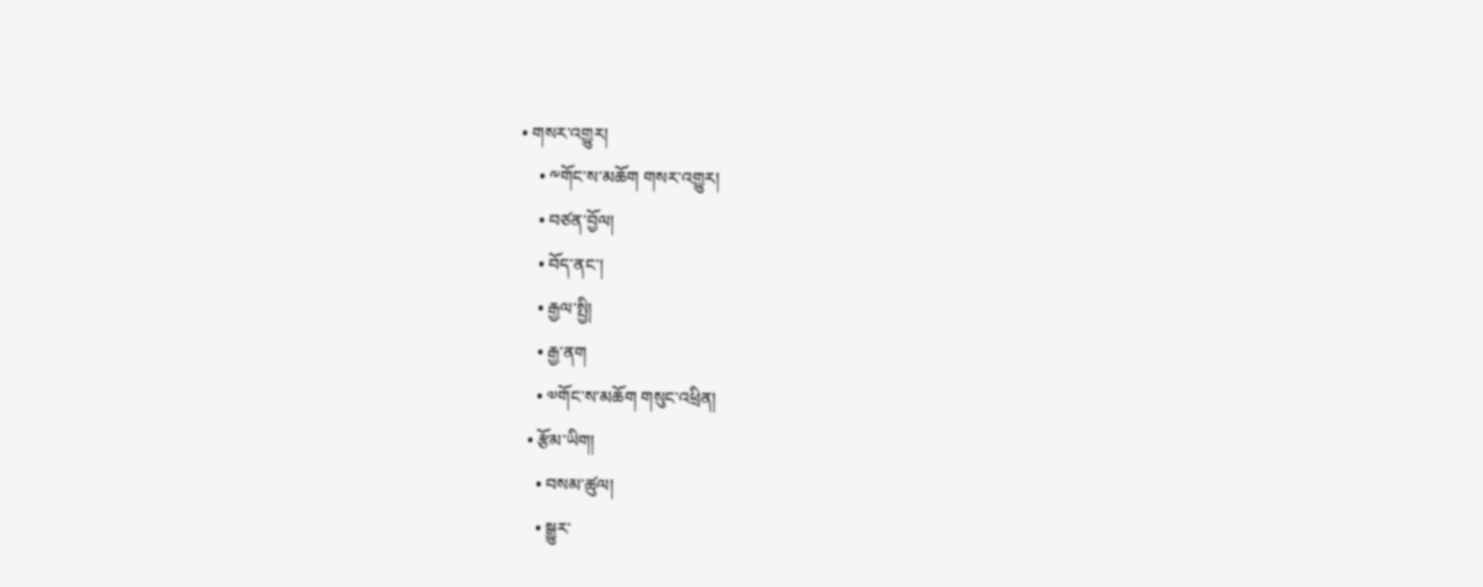• གསར་འགྱུར།
    • ༸གོང་ས་མཆོག གསར་འགྱུར།
    • བཙན་བྱོལ།
    • བོད་ནང་།
    • རྒྱལ་སྤྱི།
    • རྒྱ་ནག
    • ༧གོང་ས་མཆོག གསུང་འཕྲིན།
  • རྩོམ་ཡིག།
    • བསམ་ཚུལ།
    • སྒྱུར་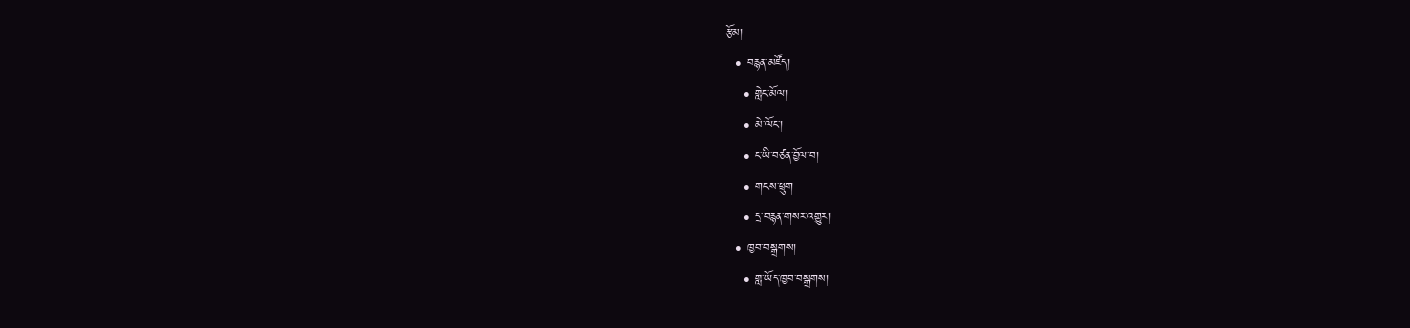རྩོམ།
  • བརྙན་མཛོད།
    • གླེང་མོལ།
    • མེ་ལོང་།
    • ང་ཡི་བཙན་བྱོལ་བ།
    • གངས་ཕྲུག
    • དྲ་བརྙན་གསར་འགྱུར།
  • ཁྱབ་བསྒྲགས།
    • གླ་ཡོད་ཁྱབ་བསྒྲགས།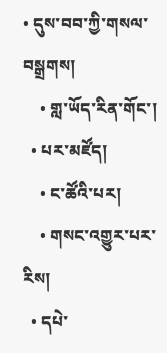• དུས་བབ་ཀྱི་གསལ་བསྒྲགས།
    • གླ་ཡོད་རིན་གོང་།
  • པར་མཛོད།
    • ང་ཚོའི་པར།
    • གསང་འགྱུར་པར་རིས།
  • དཔེ་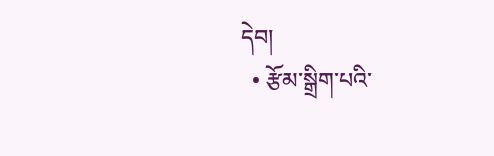དེབ།
  • རྩོམ་སྒྲིག་པའི་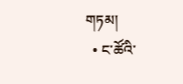གཏམ།
  • ང་ཚོའི་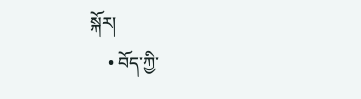སྐོར།
    • བོད་ཀྱི་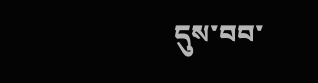དུས་བབ་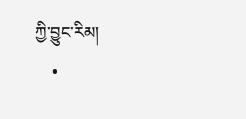ཀྱི་བྱུང་རིམ།
    •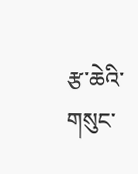རྩ་ཆེའི་གསུང་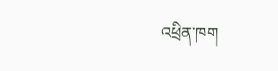འཕྲིན་ཁག